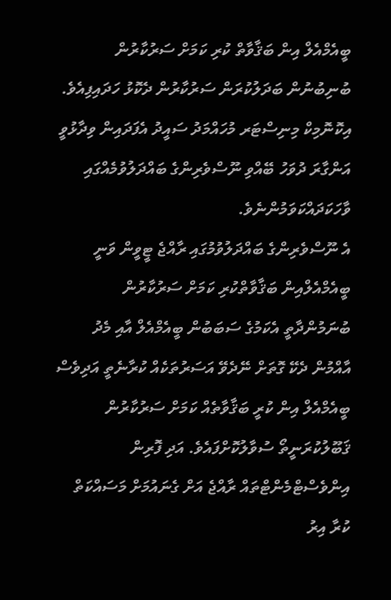ބީއެމްއެލް އިން ބަޤާވާތް ކުރި ކަމަށް ސަރުކާރުން ބުނިބުނުން ބަދަލުކުރަން ސަރުކާރުން ދެކޮޅު ހަދައިފިއެވެ.
އިކޮނޮމިކް މިނިސްޓަރ މުހައްމަދު ސައީދު އެފަދައިން ވިދާޅުވީ އަންގާރަ ދުވަހު ބޭއްވި ނޫސްވެރިންގެ ބައްދަލުވުމެއްގައި ވާހަކަދައްކަވަމުންނެވެ.
އެ ނޫސްވެރިންގެ ބައްދަލުވުމުގައި ރާއްޖެ ޓީވީން ވަނީ ބީއެމްއެލްއިން ބަޤާވާތްކުރި ކަމަށް ސަރުކާރުން ބުނަމުންދާތީ އެކަމުގެ ސަބަބުން ބީއެމްއެލް އާއި މެދު އާއްމުން ދެކޭ ގޮތަށް ނޭދެވޭ އަސަރުތަކެއް ކުރާނެތީ އަދިވެސް ބީއެމްއެލް އިން ކުރީ ބަޤާވާތެއް ކަމަށް ސަރުކާރުން ޤަބޫލުކުރަނީތޯ ސުވާލުކޮށްފައެވެ. އަދި ފޮރިން އިންވެސްޓްމެންޓްތައް ރާއްޖެ އަށް ގެނައުމަށް މަސައްކަތް ކުރާ އިރު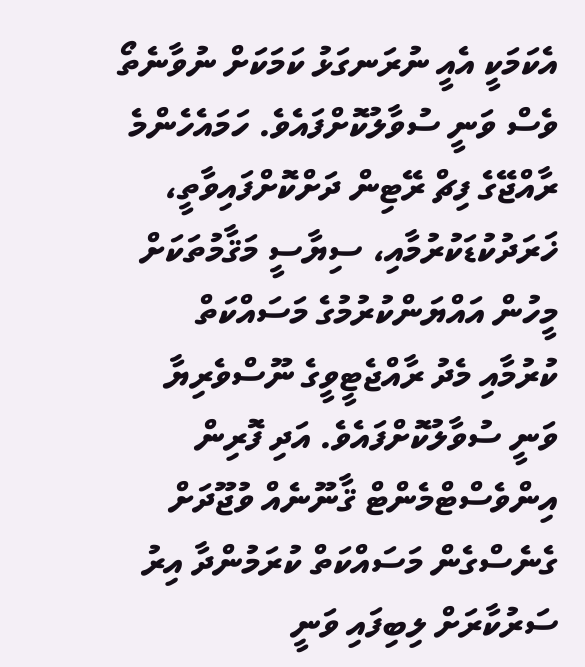އެކަމަކީ އެއީ ނުރަނގަޅު ކަމަކަށް ނުވާނެތޯ ވެސް ވަނީ ސުވާލުކޮށްފައެވެ. ހަމައެހެންމެ ރާއްޖޭގެ ފިޗް ރޭޓިން ދަށްކޮށްފައިވާތީ، ޚަރަދުކުޑަކުރުމާއި، ސިޔާސީ މަޤާމުތަކަށް މީހުން އައްޔަންކުރުމުގެ މަސައްކަތް ކުރުމާއި މެދު ރާއްޖެޓީވީގެ ނޫސްވެރިޔާ ވަނީ ސުވާލުކޮށްފައެވެ. އަދި ފޮރިން އިންވެސްޓްމެންޓް ޤާނޫނެއް ވުޖޫދަށް ގެނެސްގެން މަސައްކަތް ކުރަމުންދާ އިރު ސަރުކާރަށް ލިބިފައި ވަނީ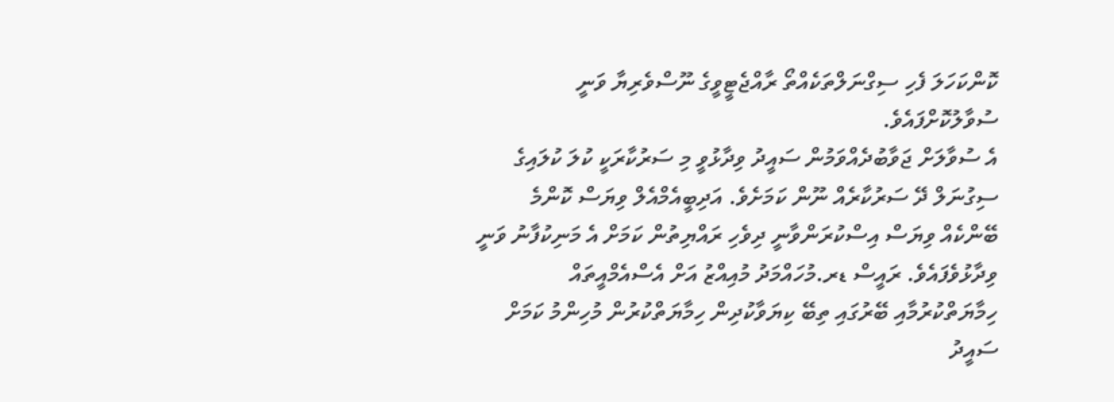ކޮންކަހަލަ ފެހި ސިގްނަލްތަކެއްތޯ ރާއްޖެޓީވީގެ ނޫސްވެރިޔާ ވަނީ ސުވާލުކޮށްފައެވެ.
އެ ސުވާލަށް ޖަވާބުދެއްވަމުން ސައީދު ވިދާޅުވީ މި ސަރުކާރަކީ ކުލަ ކުލައިގެ ސިގުނަލް ދޭ ސަރުކާރެއް ނޫން ކަމަށެވެ. އަދިބީއެމްއެލް ވިޔަސް ކޮންމެ ބޭންކެއް ވިޔަސް އިސްކުރަންވާނީ ދިވެހި ރައްޔިތުން ކަމަށް އެ މަނިކުފާނު ވަނީ ވިދާޅުވެފައެވެ. ރައީސް ޑރ.މުހައްމަދު މުއިއްޒު އަށް އެސްއެމްއީތައް ހިމާޔަތްކުރުމާއި ބޭރުގައި ތިބޭ ކިޔަވާކުދިން ހިމާޔަތްކުރުން މުހިންމު ކަމަށް ސައީދު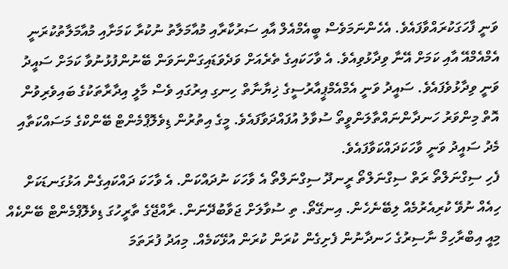ވަނީ ފާހަގަކުރައްވާފައެވެ. އެހެންނަމަވެސް ބީއެމްއެލް އާއި ސަރުކާރާއި މުއާމަލާތު ނުކުރާ ކަމަށާއި މުއާމަލާތުކުރަނީ އެމްއެމްއޭ އާއި ކަމަށް އޭނާ ވިދާޅުވިއެވެ. އެ ވާހަކައިގެ ތެރެއަށް ވަދެވަޑައިގަންނަވަން ބޭނުންފުޅުނުވާ ކަމަށް ސައީދު ވަނީ ވިދާޅުވެފައެވެ. ސައީދު ވަނީ އެމްއެމްޕީއާރުސީގެ ޚިޔާނާތް ހިނގި އިރުގައި ވެސް މާލީ އިދާރާތަކުގެ ބައިވެރިވުން އޮތް މިންވަރު ހަނދާންނައްތާލަންވީތޯ ސުވާލު އުފައްދަވާފައެވެ. މީގެ އިތުރުން ޑިވެލޮޕްމެންޓް ބޭންކްގެ މަސައްކަތާއި މެދު ސައީދު ވަނީ ވާހަކަދައްކަވާފައެވެ.
ފެހި ސިގްނަލްތޯ ރަތް ސިގްނަލްތޯ ރީނދޫ ސިގްނަލްތޯ އެ ވާހަކަ ނުދައްކަން. އެ ވާހަކަ ދައްކައިގެން އަޅުގަނޑަކަށް ހިއެއް ނުވޭ ކުރިއެރުމެއް ލިބޭނެހެން. އިނގޭތޯ. ތި ސުވާލަށް ޖަވާބުދޭނަން. ރާއްޖޭގެ ތާރީހުގަ ޑިވެލޮޕްމެންޓް ބޭންކެއް މިއީ އިބްރާހިމް ނާސިރުގެ ހަނދާނުން ފެށިގެން ކުރަން ކުރަން އުޅޭކަމެއް. މިއަދު ފުރަތަމަ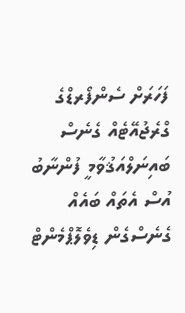ފަހަރަށް ސެންފޯރޑްގެ ގްރެޖުއޭޓެއް ގެނެސް ބައިނަލްއަޤުވާމީ ފުންނާބު އުސް އެތައް ބައެއް ގެނެސްގެން ޑިވެލޮޕްމެންޓް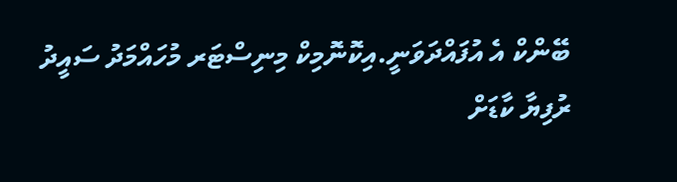ބޭންކް އެ އުފައްދަވަނީ.އިކޮނޮމިކް މިނިސްޓަރ މުހައްމަދު ސައީދު
ރުފިޔާ ކާޑަށް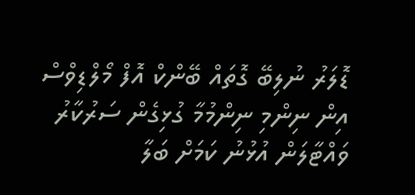ޑޮލަރު ނުލިބޭ ގޮތައް ބޭންކް އޮފް މޯލްޑިވްސް އިން ނިންމި ނިންމުމާ ގުޅިގެން ސަރުކާރު ވައްޓާލަން އުޅުނު ކަމަށް ބަލާ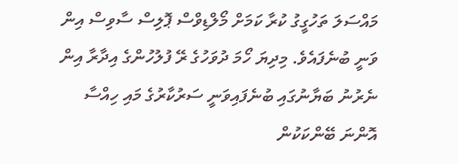މައްސަލަ ތަހުގީގު ކުރާ ކަމަށް މޯލްޑިވްސް ޕޮލިސް ސާވިސް އިން ވަނީ ބުނެފައެވެ. މިދިޔަ ހޯމަ ދުވަހުގެ ރޭ ފުލުހުންގެ އިދާރާ އިން ނެރުނު ބަޔާނުގައި ބުނެފައިވަނީ ސަރުކާރުގެ މައި ހިއްސާ އޮންނަ ބޭންކަކުން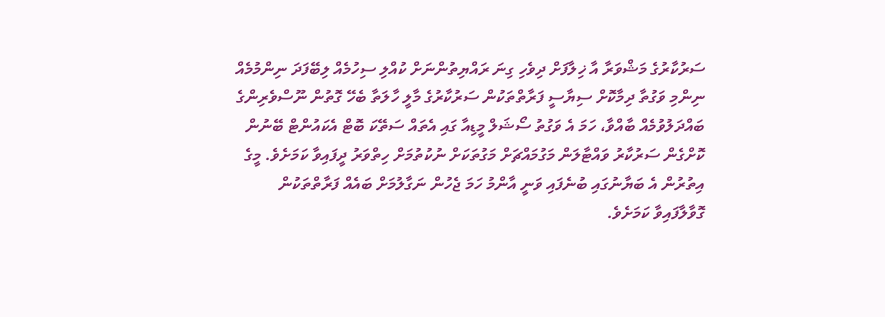ސަރުކާރުގެ މަޝްވަރާ އާ ޚިލާފަށް ދިވެހި ގިނަ ރައްޔިތުންނަށް ކުއްލި ސިހުމެއް ލިބޭފަދަ ނިންމުމެއް ނިންމި ވަގުތާ ދިމާކޮށް ސިޔާސީ ފަރާތްތަކުން ސަރުކާރުގެ މާލީ ހާލަތާ ބެހޭ ގޮތުން ނޫސްވެރިންގެ ބައްދަލުވުމެއް ބާއްވާ، ހަމަ އެ ވަގުތު ސޯޝަލް މީޑިއާ ގައި އެތައް ސަތޭކަ ބޮޓް އެކައުންޓް ބޭނުން ކޮށްގެން ސަރުކާރު ވައްޓާލަން މަގުމައްޗަށް މަގުތަކަށް ނުކުތުމަށް ހިތްވަރު ދީފައިވާ ކަމަށެވެ. މީގެ އިތުރުން އެ ބަޔާނުގައި ބުނެފައި ވަނީ އާންމު ހަމަ ޖެހުން ނަގާލުމަށް ބައެއް ފަރާތްތަކުން ގޮވާލާފައިވާ ކަމަށެވެ.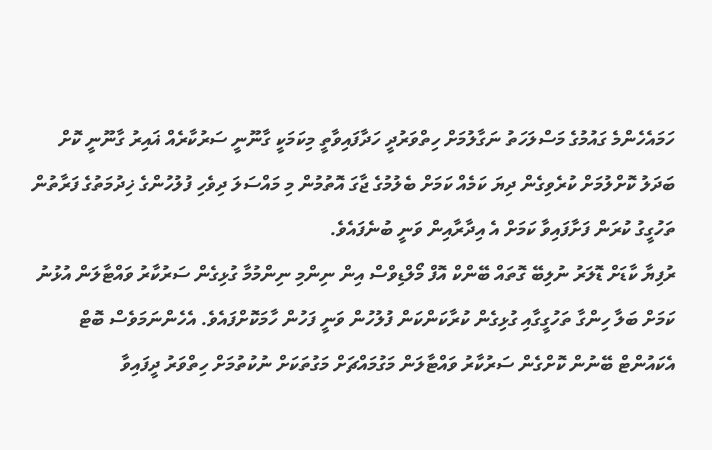ހަމައެހެންމެ ގައުމުގެ މަސްލަހަތު ނަގާލުމަށް ހިތްވަރުދީ ހަދާފައިވާތީ މިކަމަކީ ގާނޫނީ ސަރުކާރެއް ޣައިރު ގާނޫނީ ކޮށް ބަދަލު ކޮށްލުމަށް ކުރެވިގެން ދިޔަ ކަމެއް ކަމަށް ބެލުމުގެ ޖާގަ އޮތުމުން މި މައްސަލަ ދިވެހި ފުލުހުންގެ ޚިދުމަތުގެ ފަރާތުން ތަހުގީގު ކުރަން ފަށާފައިވާ ކަމަށް އެ އިދާރާއިން ވަނީ ބުނެފައެވެ.
ރުފިޔާ ކާޑަށް ޑޮލަރު ނުލިބޭ ގޮތައް ބޭންކް އޮފް މޯލްޑިވްސް އިން ނިންމި ނިންމުމާ ގުޅިގެން ސަރުކާރު ވައްޓާލަން އުޅުނު ކަމަށް ބަލާ ހިންގާ ތަހުގީގާއި ގުޅިގެން ކުރާކަންކަން ފުލުހުން ވަނީ ފަހުން ހާމަކޮށްފައެވެ. އެހެންނަމަވެސް ބޮޓް އެކައުންޓް ބޭނުން ކޮށްގެން ސަރުކާރު ވައްޓާލަން މަގުމައްޗަށް މަގުތަކަށް ނުކުތުމަށް ހިތްވަރު ދީފައިވާ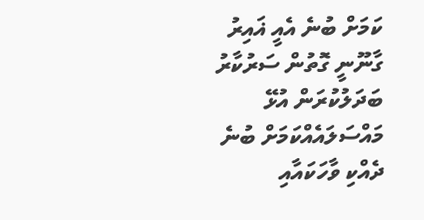ކަމަށް ބުނެ އެއީ ޣައިރު ގާނޫނީ ގޮތުން ސަރުކާރު ބަދަލުކުރަން އުޅޭ މައްސަލައެއްކަމަށް ބުނެ ދެއްކި ވާހަކައާއި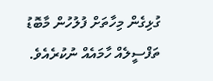ގުޅިގެން މިހާތަށް ފުލުހުން މާބޮޑު ތަފްސީލެއް ހާމައެއް ނުކުރެއެވެ.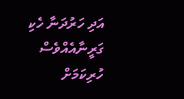އަދި ހަރުދަނާ ހެކި ގަރީނާއެއްވެސް ހުރިކަމަށް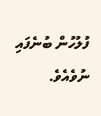ފުލުހުން ބުނެފައި ނުވެއެވެ.